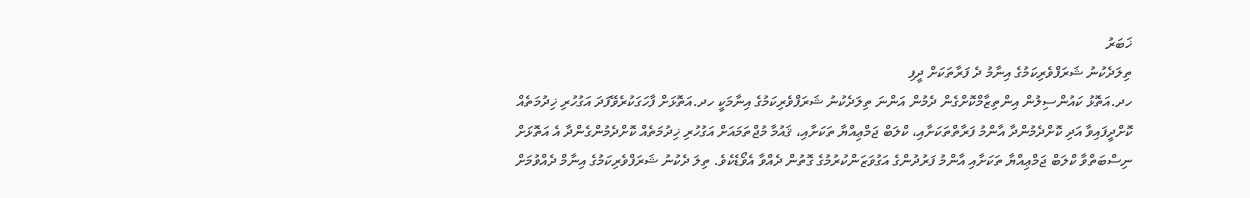ޚަބަރު
ތިލަދެކުނު ޝަރަފްވެރިކަމުގެ އިނާމު ދެ ފަރާތަކަށް ދީފި
ހދ.އަތޮޅު ކައުންސިލުން އިންތިޒާމްކޮށްގެން ދެމުން އަންނަ ތިލަދެކުނު ޝަރަފްވެރިކަމުގެ އިނާމަކީ ހދ.އަތޮޅަށް ފާހަގަކުރެވޭފަދަ އަގުހުރި ޚިދުމަތެއް ކޮށްދީފައިވާ އަދި ކޮށްދެމުންދާ އާންމު ފަރާތްތަކަށާއި، ކްލަބް ޖަމްޢިއްޔާ ތަކަށާއި، ޤައުމާ މުޖްތަމައަށް އަގުހުރި ޚިދުމަތެއް ކޮށްދެމުންގެންދާ އެ އަތޮޅަށް ނިސްބަތްވާ ކްލަބް ޖަމްޢިއްޔާ ތަކަށާއި އާންމު ފަރުދުންގެ އަގުވަޒަންކުރުމުގެ ގޮތުން ދެއްވާ އެވޯޑެކެވެ. ތިލަ ދެކުނު ޝަރަފްވެރިކަމުގެ އިނާމް ދެއްވުމަށް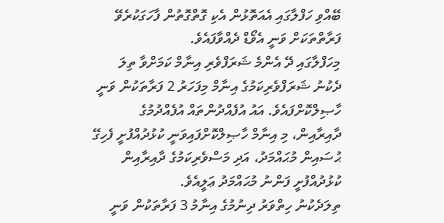ބޭއްވި ހަފްލާގައި އެއަތޮޅުން އެކި ގޮތްގޮތުން ފާހަގަކުރެވޭ ފަރާތްތަކަށް ވަނީ އެވޯޑް ދެއްވާފައެވެ.
މިހަފްލާގައި ދޭ އެންމެ ޝަރަފްވެރި އިނާމް ކަމަށްވާ ތިލަ ދެކުނު ޝަރަފްވެރިކަމުގެ އިނާމް މިފަހަރު 2 ފަރާތަކުން ވަނީ ހާޞިލްކޮށްފައެވެ. އައު އުފެއްދުންތައް އުފެއްދުމުގެ ދާއިރާއިން، މި އިނާމް ހާޞިލްކޮށްފައިވަނީ ކުޅުދުއްފުށީ ފެހިގޭ ޙުސައިން މުޙައްމަދު، އަދި މަސްވެރިކަމުގެ ދާއިރާއިން ކުޅުދުއްފުށީ ފަންނު މުޙައްމަދު ޢަލީއެވެ.
ތިލަދެކުނު ހިތްވަރު ދިނުމުގެ އިނާމު 3 ފަރާތަކުން ވަނީ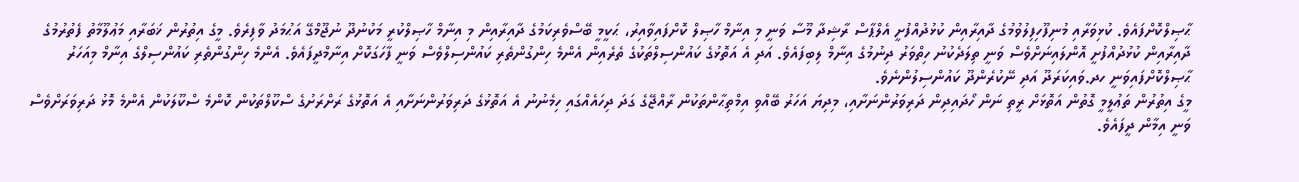ޙާޞިލްކޮށްފައެވެ. ކުޅިވަރާއި މުނިފޫހިފިލުވުމުގެ ދާއިރާއިން ކުޅުދުއްފުށީ އެލްޕާސް ރާޝިދާ މޫސާ ވަނީ މި އިނާމް ހާޞިލް ކޮށްފައިވާއިރު، ޙަކީމީ ބޭސްވެރިކަމުގެ ދާއިރާއިން މި އިނާމް ހާޞިލްކުރީ މަކުނުދޫ ނުޖޫމްގޭ އަޙުމަދު ވާފިރެވެ. މީގެ އިތުރުން ޚަބަރާއި މަޢުލޫމާތު ފެތުރުމުގެ ދާއިރާއިން ކުޅުދުއްފުށީ އޮންލައިނަށްވެސް ވަނީ ތިލަދެކުނު ހިތްވަރު ދިނުމުގެ އިނާމް ލިބިފައެވެ. އަދި އެ އަތޮޅުގެ ކައުންސިލްތަކުގެ ތެރެއިން އެންމެ ހިންގުންތެރި ކައުންސިލްވެސް ވަނީ ފާހަގަކޮށް އިނާމްދީފައެވެ. އެންމެ ހިންގުންތެރި ކައުންސިލްގެ އިނާމް މިއަހަރު ޙާޞިލްކޮށްފައިވަނީ ހދ.ވައިކަރަދޫ އަދި ނޭކުރެންދޫ ކައުންސިލުންނެވެ.
މީގެ އިތުރުން ތަޢުލީމީ ގޮތުން އަތޮޅަށް ރީތި ނަން ހޯދައިދިން ދަރިވަރުންނަށާއި، މިދިޔަ އަހަރު ބޭއްވި އިމްތިޙާންތަކުން ރާއްޖޭގެ ގަދަ ދިހައެއްގައި ހިމެނުނު އެ އަތޮޅުގެ ދަރިވަރުންނަށާއި އެ އަތޮޅުގެ ރަށްރަށުގެ ސްކޫލްތަކުން ކޮންމެ ސްކޫލަކުން އެންމެ މޮޅު ދަރިވަރަށްވެސް ވަނީ އިމާން ދީފައެވެ.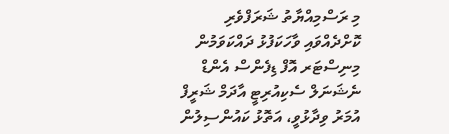މި ރަސްމިއްޔާތު ޝަރަފްވެރި ކޮށްދެއްވައި ވާހަކަފުޅު ދައްކަވަމުން މިނިސްޓަރ އޮފް ޑިފެންސް އެންޑް ނެޝަނަލް ސެކިއުރިޓީ އާދަމް ޝަރީފް އުމަރު ވިދާޅުވީ، އަތޮޅު ކައުންސިލުން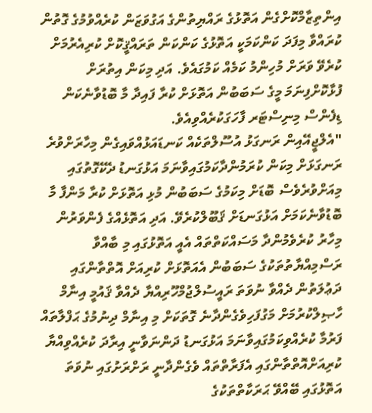އިންތިޒާމްކޮށްގެން އަތޮޅުގެ ރައްޔިތުންގެ އަގުވަޒަން ކުރެއްވުމުގެ ގޮތުން ކުރައްވާ މިފަދަ ކަންކަމަކީ އަތޮޅުގެ ކަންކަން ތަރައްޤީކޮށް ކުރިއެރުމަށް ކުރެވޭ ވަރަށް މުހިންމު ކަމެއް ކަމުގައެވެ. އަދި މިކަން އިތުރަށް ފުޅާކޮށްފިނަމަ މީގެ ސަބަބުން އަތޮޅަށް ކުރާ ފައިދާ މާ ބޮޑުވާނެކަން ޑިފެންސް މިނިސްޓަރ ފާހަގަކުރެއްވިއެވެ.
"އެލްޖީއޭއިން ރަނގަޅު އުސޫލްތަކެއް ކަނޑައަޅުއްވައިގެން މިހާރަށްވުރެ ރަނގަޅަށް މިކަން ކުރަމުންދާކަމުގައިވާނަމަ އަޅުގަނޑު ދެކޭގޮތުގައި މިއަށްވުރެވެސް ބޮޑަށް މިކަމުގެ ސަބަބުން މުޅި އަތޮޅަށް ކުރާ މަންފާ މާ ބޮޑުވާނެކަމަށް އަޅުގަނޑަށް ޤަބޫލްކުރެވޭ. އަދި އަތޮޅެއްގެ ފެންވަރުން މިހާރު ކުރެވެމުންދާ މަސައްކަތްތައް އެއީ އަތޮޅުގައި މި ބާއްވާ ރަސްމިއްޔާތުތަކުގެ ސަބަބުން އެއަތޮޅަށް ކުރިއަށް އޮތްތާންގައި ދަޢުލަތުން ދެއްވާ ނުވަތަ ރައީސުލްޖުމްހޫރިއްޔާ ދެއްވާ ޤައުމީ އިނާމް ހާޞިލްކުރުމަށް މަގުފަހިވެގެންދާނެ ގޮތަކަށް މި އިނާމް ދިނުމުގެ ޙަފްލާތައް ފަރުމާ ކުރެއްވިކަމުގައިވާނަމަ އަޅުގަނޑު ދަންނަވާނީ އިރާދަ ކުރެއްވިއްޔާ ކުރިއަށްއޮތްތާންގައި އެފަރާތްތައް ވެގެންދާނީ ރަށްރަށުގައި ނުވަތަ އަތޮޅުގައި ބޭއްވޭ ޙަރަކާތްތަކުގެ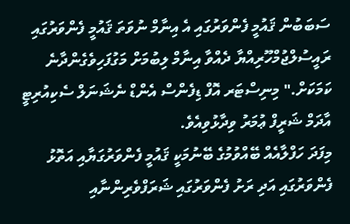ސަބަބުން ޤައުމީ ފެންވަރުގައި އެ އިނާމް ނުވަތަ ޤައުމީ ފެންވަރުގައި ރައީސުލްޖުމްހޫރިއްޔާ ދެއްވާ އިނާމް ލިބުމަށް މަގުފަހިވެގެންދާނެ ކަމަކަށް." މިނިސްޓަރ އޮފް ޑިފެންސް އެންޑް ނެޝަނަލް ސެކިއުރިޓީ އާދަމް ޝަރީފް ޢުމަރު ވިދާޅުވިއެވެ.
މިފަދަ ހަފްލާއެއް ބޭއްވުމުގެ ބޭނުމަކީ ޤައުމީ ފެންވަރުގަޔާއި އަތޮޅު ފެންވަރުގައި އަދި ރަށު ފެންވަރުގައި ޝަރަފްވެރިންނާއި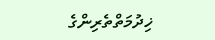ޚިދުމަތްތެރިންގެ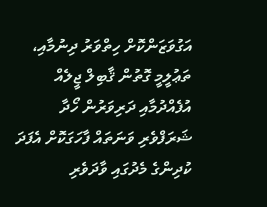އަގުވަޒަންކޮށް ހިތްވަރު ދިނުމާއި، ތަޢުލީމީ ގޮތުން ޤާބިލް ޖީލެއް އުފެއްދުމާއި ދަރިވަރުން ހޯދާ ޝަރަފްވެރި ވަނަތައް ފާހަގަކޮށް އެފަދަ ކުދިންގެ މެދުގައި ވާދަވެރި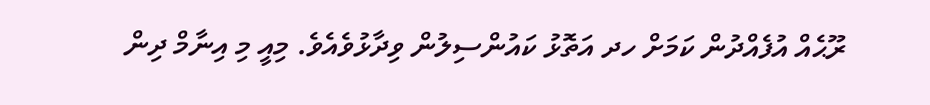ރޫޙެއް އުފެއްދުން ކަމަށް ހދ އަތޮޅު ކައުންސިލުން ވިދާޅުވެއެވެ. މިއީ މި އިނާމް ދިން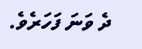ދެ ވަނަ ފަހަރެވެ.